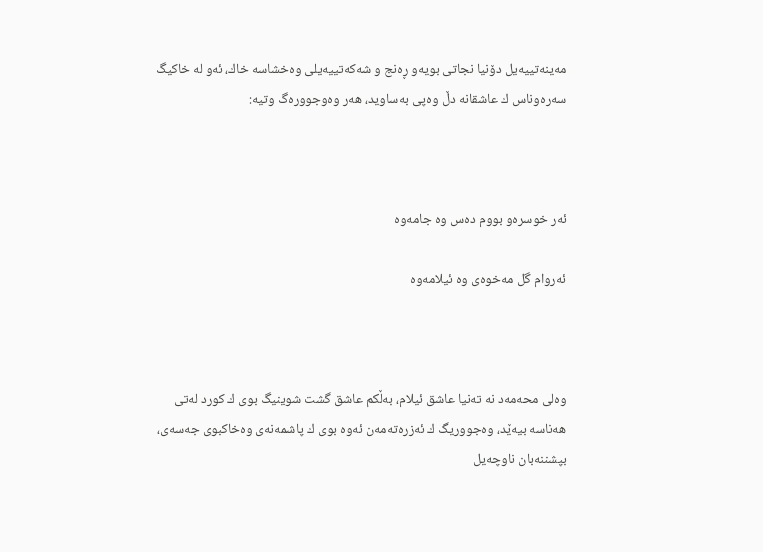مه‌ينه‌تييه‌يل دۆنيا نجاتی بويه‌و ڕه‌نج و شه‌كه‌تييه‌يلی وه‌خشاسه‌ خاك، ئه‌و له‌ خاكيگ سه‌ره‌وناس ك‌ عاشقانه‌ دڵ وه‌پی به‌ساويد، هه‌ر وه‌وجووره‌گ وتيه‌:



ئه‌ر خوسره‌و بووم ده‌س وه‌ جامه‌وه‌

ئه‌روام گل مه‌خوه‌ی وه‌ ئيلامه‌وه‌



وه‌لی محه‌مه‌د نه‌ ته‌نيا عاشق ئيلام، به‌ڵكم عاشق گشت شوينيگ بوی ك كورد له‌تی هه‌ناسه‌ بيه‌ێد، وه‌جووريگ ك‌ ئه‌زره‌ته‌مه‌ن ئه‌وه‌ بوی ك پاشمه‌نه‌ی وه‌خاكبوی جه‌سه‌ی، بپشننه‌بان ناوچه‌يل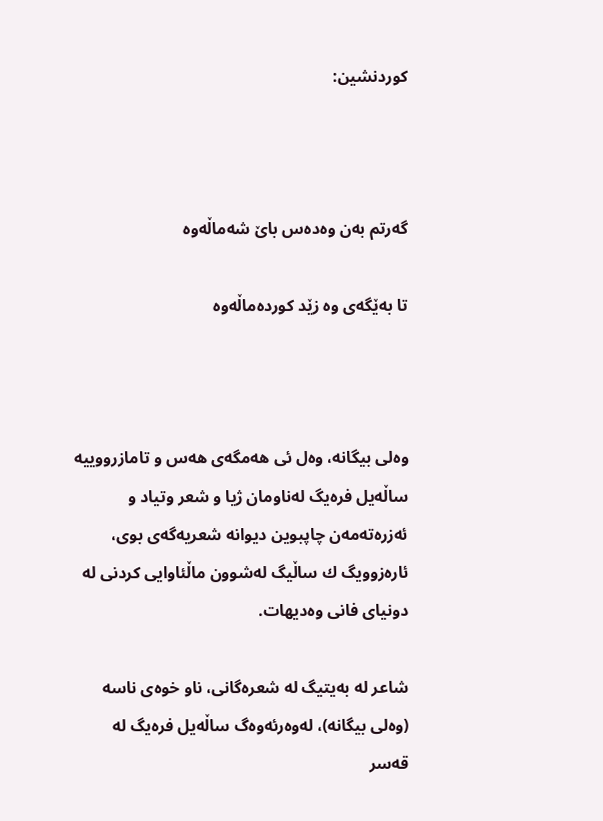كوردنشين:



گه‌رتم به‌ن وه‌ده‌س باێ شه‌ماڵه‌وه‌

تا به‌ێگه‌ی وه‌ زێد كورده‌ماڵه‌وه‌



وه‌لی بيگانه‌، وه‌ل ئی هه‌مگه‌ی هه‌س و تامازرووييه‌ ساڵه‌يل فره‌يگ له‌ناومان ژيا و شعر وتياد و ئه‌زره‌ته‌مه‌ن چاپبوين ديوانه‌ شعريه‌گه‌ی بوی، ئاره‌زوويگ ك ساڵيگ له‌شوون ماڵئاوايی كردنی له‌ دونيای فانی وه‌ديهات.

شاعر له‌ به‌يتيگ له‌ شعره‌گانی، ناو خوه‌ی ناسه‌ (وه‌لی بيگانه‌)، له‌وه‌رئه‌وه‌گ ساڵه‌يل فره‌يگ له‌ قه‌سر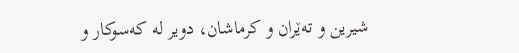شيرين و ته‌ێران و كرماشان، دوير له‌ كه‌سوكار و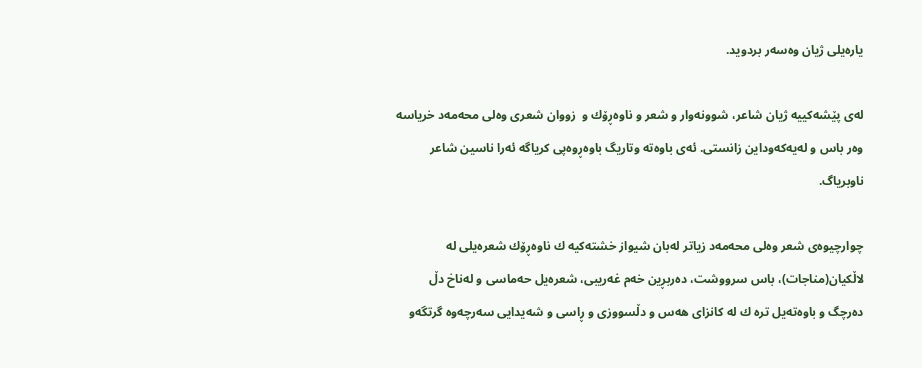ياره‌يلی ژيان وه‌سه‌ر بردويد.

له‌ی پێشه‌كييه‌ ژيان شاعر، شوونه‌وار و شعر و ناوه‌ڕۆك و  زووان شعری وه‌لی محه‌مه‌د خرياسه‌ وه‌ر باس و له‌يه‌كه‌وداين زانستی. ئه‌ی باوه‌ته وتاريگ باوه‌ڕوه‌پی كرياگه‌ ئه‌را ناسين شاعر ناوبرياگ.

چوارچيوه‌ی شعر وه‌لی محه‌مه‌د زياتر له‌بان شيواز خشته‌كيه‌ ك ناوه‌ڕۆك شعره‌يلی له‌ لاڵكيان(مناجات)، باس سرووشت، ده‌ربڕين خه‌م غه‌ريبی، شعره‌يل حه‌ماسی و له‌ناخ دڵ ده‌رچگ و باوه‌ته‌يل تره‌ ك له‌‌ كانزای هه‌س و دڵسووزی و ڕاسی و شه‌يدايی سه‌رچه‌وه‌ گرتگه‌و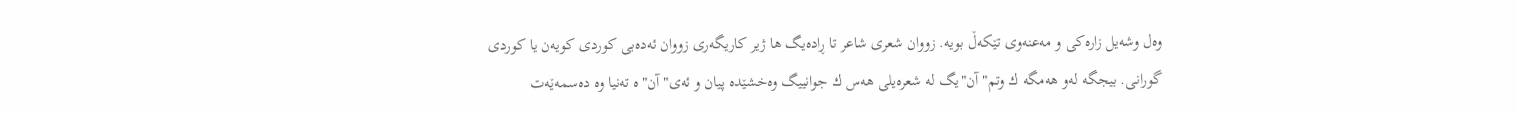وه‌ل وشه‌يل زاره‌كی و مه‌عنه‌وی تێكه‌ڵ بويه‌. زووان شعری شاعر تا ڕاده‌يگ ها ژير كاريگه‌ری زووان ئه‌ده‌بی كوردی كويه‌ن يا كوردی گورانی. بيجگه‌ له‌و هه‌مگه‌ ك وتم" آن"يگ له‌ شعره‌يلی هه‌س ك جوانييگ وه‌خشێده‌ پيان و ئه‌ی" آن"ه‌ ته‌نيا وه‌ ده‌سمه‌ێه‌ت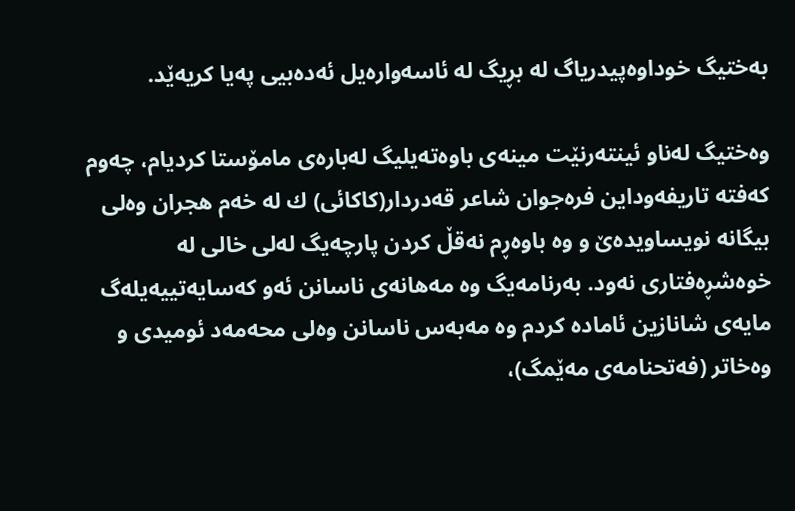به‌ختيگ خوداوه‌پيدرياگ له‌ بڕيگ له‌ ئاسه‌واره‌يل ئه‌ده‌بيی په‌يا كريه‌ێد.

وه‌ختيگ له‌ناو ئينته‌رنێت مينه‌ی باوه‌ته‌يليگ له‌باره‌ی مامۆستا كرديام، چه‌وم كه‌فته‌ تاريفه‌وداين فره‌جوان شاعر قه‌دردار(كاكائی) ك له‌ خه‌م هجران وه‌لی بيگانه‌ نويساويده‌ێ و وه‌ باوه‌ڕم نه‌قڵ كردن پارچه‌يگ له‌لی خالی له‌ خوه‌شڕه‌فتاری نه‌ود. به‌رنامه‌يگ وه‌ مه‌هانه‌ی ناسانن ئه‌و كه‌سايه‌تييه‌يله‌گ مايه‌ی شانازين ئاماده‌ كردم وه‌ مه‌به‌س ناسانن وه‌لی محه‌مه‌د ئوميدی و وه‌خاتر (فه‌تحنامه‌ی مه‌ێمگ)،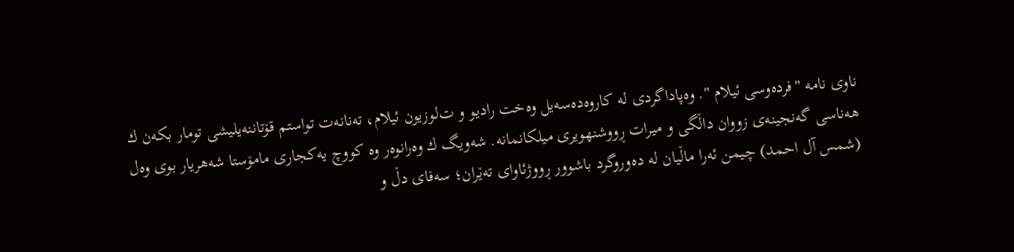ناوی نامه‌ "فرده‌وسی ئیلام ". وه‌پاداگردی له‌ كاروه‌ده‌سه‌يل وه‌خت راديو و ت‌لوزيون ئيلام، ته‌نانه‌ت تواستم قۆتاننه‌يليشی تومار بكه‌ن ك هه‌ناسی گه‌نجينه‌ی زووان داڵگی و ميرات ڕووشنهويری ميلكانمانه‌. شه‌ويگ ك وه‌رانوه‌ر وه‌ كووچ يه‌كجاری مامۆستا شه‌هريار بوی وه‌ل (شمس آل احمد) چيمن ئه‌را ماڵيان له‌ ده‌وروگرد باشوور ڕووژئاوای ته‌ێران؛ سه‌فای دڵ و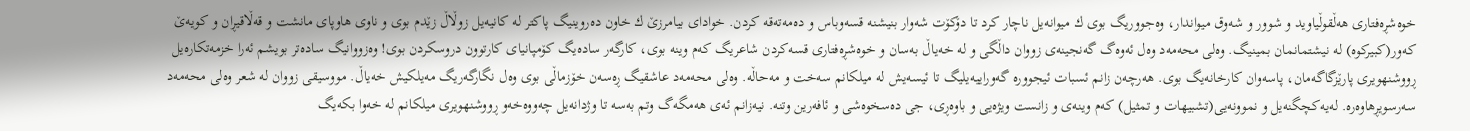خوه‌شڕه‌فتاری هه‌ڵقوڵياويد و شوور و شه‌وق ميواندار، وه‌جووريگ بوی ك ميوانه‌يل ناچار كرد تا دۆكۆت شه‌وار بنيشنه‌ قسه‌وباس و ده‌مه‌ته‌قه‌ كردن. خوادای بيامرزێ ك خاون ده‌روينيگ پاكتر له‌ كانيه‌يل زوڵاڵ زێدم بوی و ناوی هاوپای مانشت و قه‌ڵاقيڕان و كويه‌ێ كه‌ور‌(كبيركوه‌) له‌ نيشتمانمان بمينيگ. وه‌لی محه‌مه‌د وه‌ل ئه‌وه‌گ گه‌نجينه‌ی زووان داڵگی و له‌ خه‌ياڵ به‌سان و خوه‌شڕه‌فتاری قسه‌كردن شاعريگ كه‌م وينه‌ بوی، كارگه‌ر ساده‌يگ كۆمپانيای كارتوون دروسكردن بوی! وه‌زووانيگ ساده‌تر بويشم ئه‌را خزمه‌تكاره‌يل ڕووشنهويری پارێزگاگه‌مان، پاسه‌وان كارخانه‌يگ بوی. هه‌رچه‌ن زانم ئسبات ئيجووره‌ گه‌وراييه‌يليگ تا ئيسه‌يش له‌ ميلكانم سه‌خت و مه‌حاڵه‌. وه‌لی محه‌مه‌د عاشقيگ ڕه‌سه‌ن خۆزماڵی بوی وه‌ل نگارگه‌ريگ مه‌يلكيش خه‌ياڵ. مووسيقی زووان له‌ شعر وه‌لی محه‌مه‌د سه‌رسويڕهاوه‌ره‌. له‌يه‌كچگنه‌يل و نموونه‌يی(تشبيهات و تمثيل) كه‌م وينه‌ی و زانست ويژه‌يی و باوه‌ڕی، جی ده‌سخوه‌شی و ئافه‌رين وتنه‌. نيه‌زانم ئه‌ی هه‌مگه‌گ وتم به‌سه‌ تا وژدانه‌يل چه‌ووه‌خه‌و ڕووشنهويری ميلكانم له‌ خه‌وا بكه‌يگ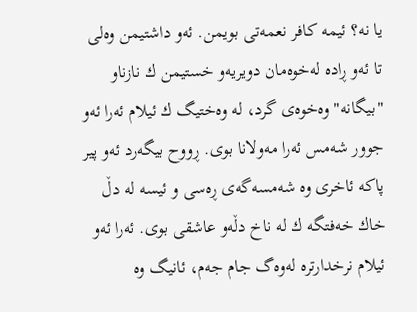يا نه‌؟ ئيمه‌ كافر نعمه‌تی بويمن. ئه‌و داشتيمن وه‌لی تا ئه‌و ڕاده‌ له‌خوه‌مان دويريه‌و خستيمن ك نازناو "بیگانه" وه‌خوه‌ی گرد، له‌ وه‌ختيگ ك ئيلام ئه‌را ئه‌و جوور شه‌مس ئه‌را مه‌ولانا بوی. ڕووح بيگه‌رد ئه‌و پير پاكه‌ ئاخری وه‌ شه‌مسه‌گه‌ی ڕه‌سی و ئيسه‌ له‌ دڵ خاك خه‌فتگه‌ ك له‌ ناخ دڵه‌و عاشقی بوی. ئه‌را ئه‌و ئيلام نرخدارتره‌ له‌وه‌گ جام جه‌م، ئانيگ وه‌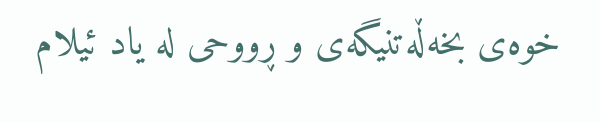خوه‌ی بخه‌ڵه‌تنيگه‌ی و ڕووحی له‌ ياد ئيلام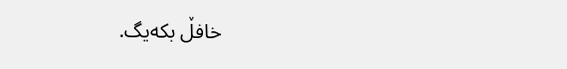خافڵ بكه‌يگ.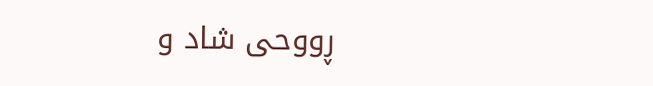ڕووحی شاد و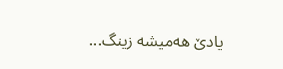يادێ هه‌ميشه‌ زينگ...